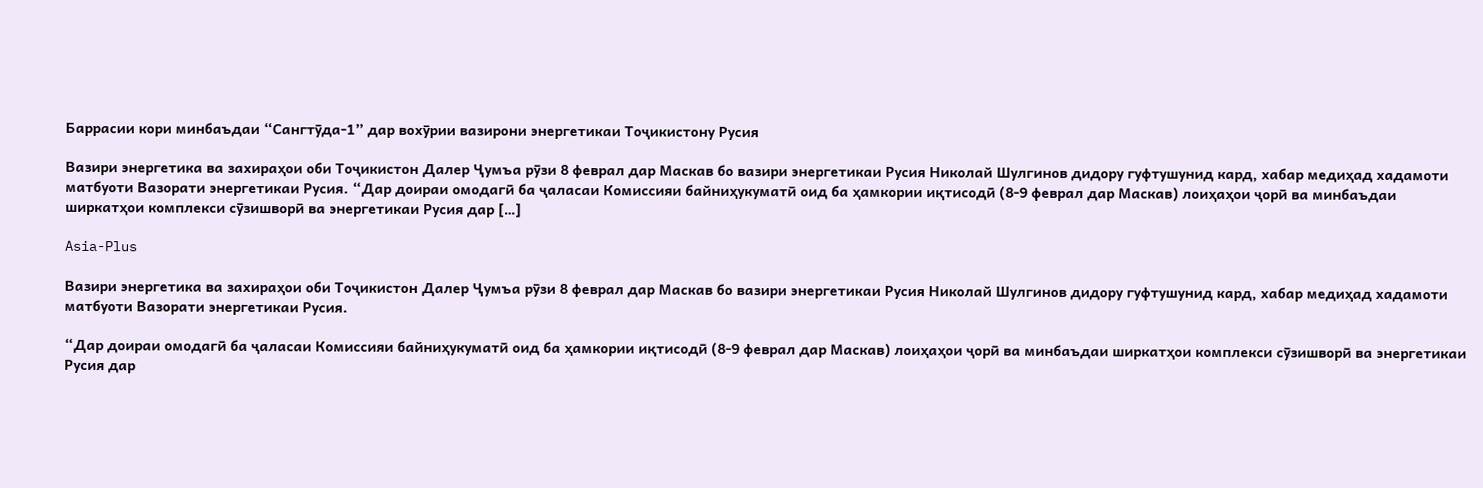Баррасии кори минбаъдаи “Сангтӯда-1” дар вохӯрии вазирони энергетикаи Тоҷикистону Русия

Вазири энергетика ва захираҳои оби Тоҷикистон Далер Ҷумъа рӯзи 8 феврал дар Маскав бо вазири энергетикаи Русия Николай Шулгинов дидору гуфтушунид кард, хабар медиҳад хадамоти матбуоти Вазорати энергетикаи Русия. “Дар доираи омодагӣ ба ҷаласаи Комиссияи байниҳукуматӣ оид ба ҳамкории иқтисодӣ (8-9 феврал дар Маскав) лоиҳаҳои ҷорӣ ва минбаъдаи ширкатҳои комплекси сӯзишворӣ ва энергетикаи Русия дар […]

Asia-Plus

Вазири энергетика ва захираҳои оби Тоҷикистон Далер Ҷумъа рӯзи 8 феврал дар Маскав бо вазири энергетикаи Русия Николай Шулгинов дидору гуфтушунид кард, хабар медиҳад хадамоти матбуоти Вазорати энергетикаи Русия.

“Дар доираи омодагӣ ба ҷаласаи Комиссияи байниҳукуматӣ оид ба ҳамкории иқтисодӣ (8-9 феврал дар Маскав) лоиҳаҳои ҷорӣ ва минбаъдаи ширкатҳои комплекси сӯзишворӣ ва энергетикаи Русия дар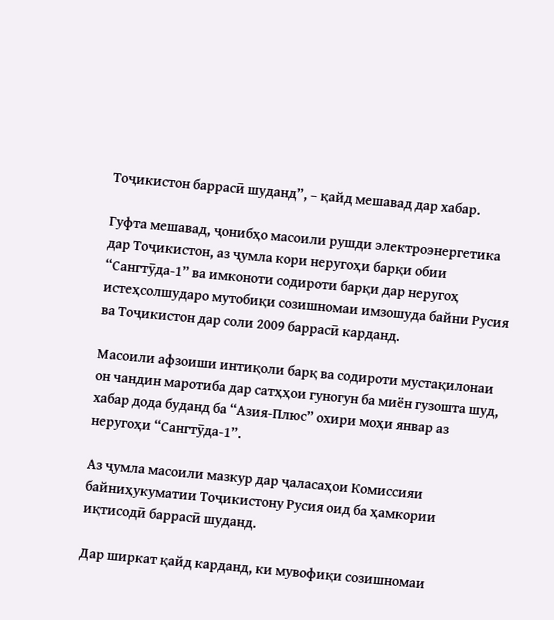Тоҷикистон баррасӣ шуданд”, – қайд мешавад дар хабар.

Гуфта мешавад, ҷонибҳо масоили рушди электроэнергетика дар Тоҷикистон, аз ҷумла кори неругоҳи барқи обии “Сангтӯда-1” ва имконоти содироти барқи дар неругоҳ истеҳсолшударо мутобиқи созишномаи имзошуда байни Русия ва Тоҷикистон дар соли 2009 баррасӣ карданд.

Масоили афзоиши интиқоли барқ ва содироти мустақилонаи он чандин маротиба дар сатҳҳои гуногун ба миён гузошта шуд, хабар дода буданд ба “Азия-Плюс” охири моҳи январ аз неругоҳи “Сангтӯда-1”.

Аз ҷумла масоили мазкур дар ҷаласаҳои Комиссияи байниҳукуматии Тоҷикистону Русия оид ба ҳамкории иқтисодӣ баррасӣ шуданд.

Дар ширкат қайд карданд, ки мувофиқи созишномаи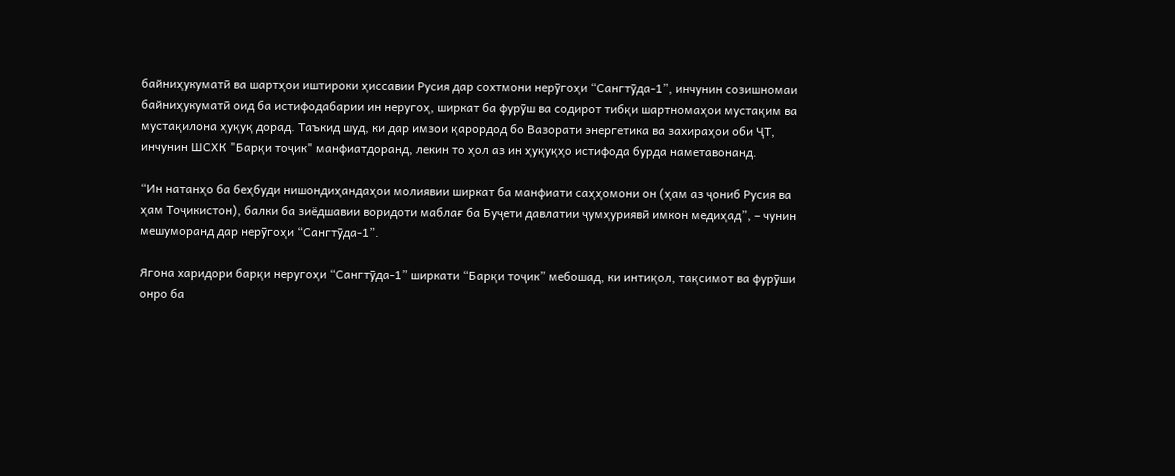байниҳукуматӣ ва шартҳои иштироки ҳиссавии Русия дар сохтмони нерӯгоҳи “Сангтӯда-1”, инчунин созишномаи байниҳукуматӣ оид ба истифодабарии ин неругоҳ, ширкат ба фурӯш ва содирот тибқи шартномаҳои мустақим ва мустақилона ҳуқуқ дорад. Таъкид шуд, ки дар имзои қарордод бо Вазорати энергетика ва захираҳои оби ҶТ, инчунин ШСХК "Барқи тоҷик" манфиатдоранд, лекин то ҳол аз ин ҳуқуқҳо истифода бурда наметавонанд.

“Ин натанҳо ба беҳбуди нишондиҳандаҳои молиявии ширкат ба манфиати саҳҳомони он (ҳам аз ҷониб Русия ва ҳам Тоҷикистон), балки ба зиёдшавии воридоти маблағ ба Буҷети давлатии ҷумҳуриявӣ имкон медиҳад”, – чунин мешуморанд дар нерӯгоҳи “Сангтӯда-1”.

Ягона харидори барқи неругоҳи “Сангтӯда-1” ширкати “Барқи тоҷик” мебошад, ки интиқол, тақсимот ва фурӯши онро ба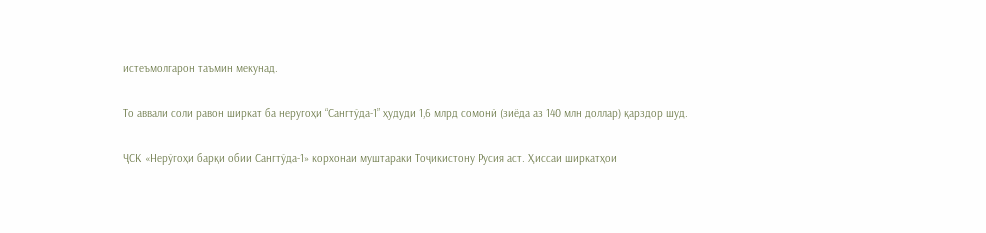истеъмолгарон таъмин мекунад.

То аввали соли равон ширкат ба неругоҳи “Сангтӯда-1” ҳудуди 1,6 млрд сомонӣ (зиёда аз 140 млн доллар) қарздор шуд.

ҶСК «Нерӯгоҳи барқи обии Сангтӯда-1» корхонаи муштараки Тоҷикистону Русия аст. Ҳиссаи ширкатҳои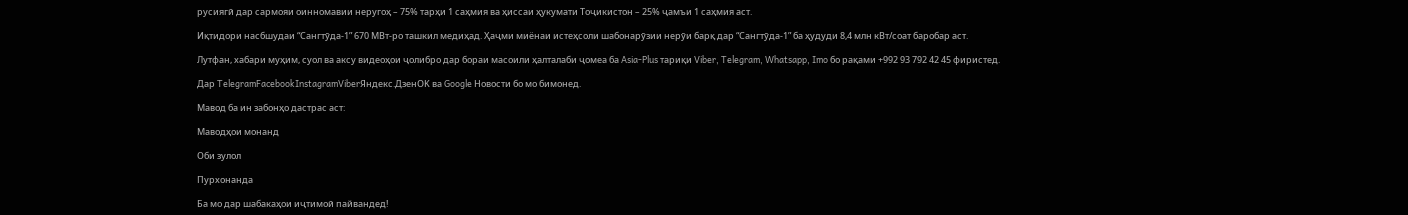русиягӣ дар сармояи оинномавии неругоҳ – 75% тарҳи 1 саҳмия ва ҳиссаи ҳукумати Тоҷикистон – 25% ҷамъи 1 саҳмия аст.

Иқтидори насбшудаи “Сангтӯда-1” 670 МВт-ро ташкил медиҳад. Ҳаҷми миёнаи истеҳсоли шабонарӯзии нерӯи барқ дар “Сангтӯда-1” ба ҳудуди 8,4 млн кВт/соат баробар аст.

Лутфан, хабари муҳим, суол ва аксу видеоҳои ҷолибро дар бораи масоили ҳалталаби ҷомеа ба Asia-Plus тариқи Viber, Telegram, Whatsapp, Imo бо рақами +992 93 792 42 45 фиристед.

Дар TelegramFacebookInstagramViberЯндекс.ДзенOK ва Google Новости бо мо бимонед.

Мавод ба ин забонҳо дастрас аст:

Маводҳои монанд

Оби зулол

Пурхонанда

Ба мо дар шабакаҳои иҷтимоӣ пайвандед!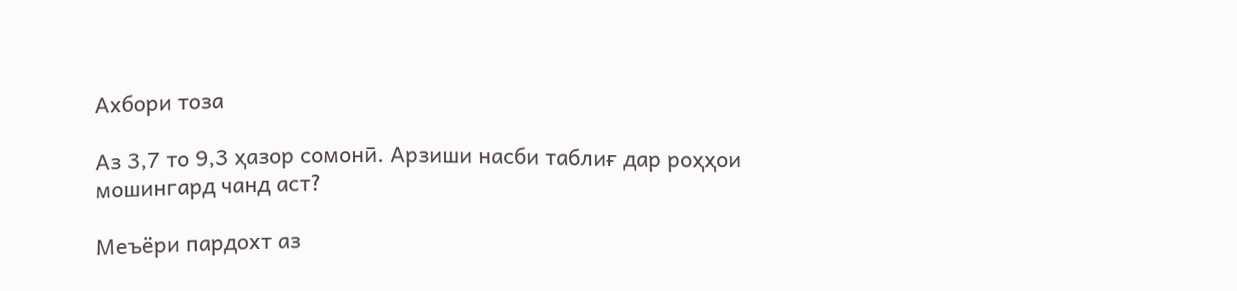Ахбори тоза

Аз 3,7 то 9,3 ҳазор сомонӣ. Арзиши насби таблиғ дар роҳҳои мошингард чанд аст?

Меъёри пардохт аз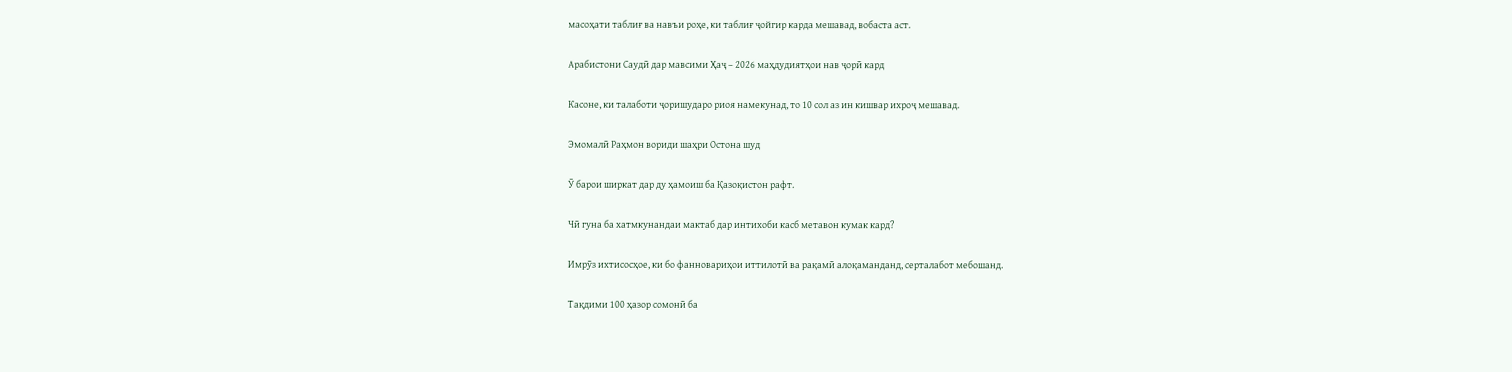масоҳати таблиғ ва навъи роҳе, ки таблиғ ҷойгир карда мешавад, вобаста аст.

Арабистони Саудӣ дар мавсими Ҳаҷ – 2026 маҳдудиятҳои нав ҷорӣ кард

Касоне, ки талаботи ҷоришударо риоя намекунад, то 10 сол аз ин кишвар ихроҷ мешавад.

Эмомалӣ Раҳмон вориди шаҳри Остона шуд

Ӯ барои ширкат дар ду ҳамоиш ба Қазоқистон рафт.

Чӣ гуна ба хатмкунандаи мактаб дар интихоби касб метавон кумак кард?

Имрӯз ихтисосҳое, ки бо фанновариҳои иттилотӣ ва рақамӣ алоқаманданд, серталабот мебошанд.

Тақдими 100 ҳазор сомонӣ ба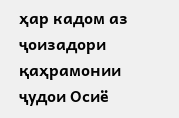ҳар кадом аз ҷоизадори қаҳрамонии ҷудои Осиё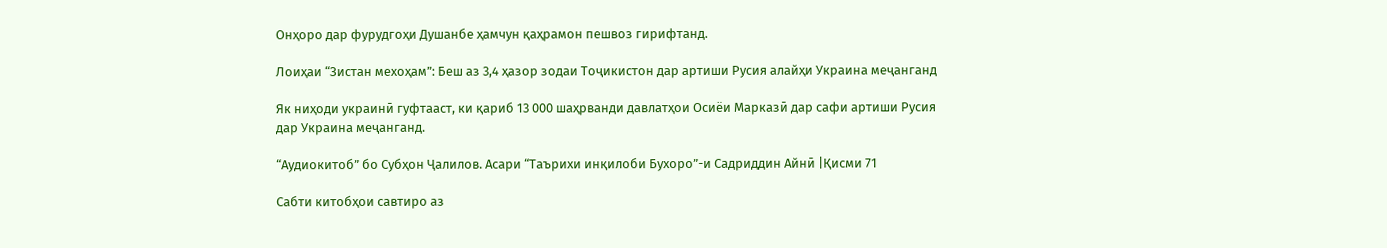Онҳоро дар фурудгоҳи Душанбе ҳамчун қаҳрамон пешвоз гирифтанд.

Лоиҳаи “Зистан мехоҳам”: Беш аз 3,4 ҳазор зодаи Тоҷикистон дар артиши Русия алайҳи Украина меҷанганд

Як ниҳоди украинӣ гуфтааст, ки қариб 13 000 шаҳрванди давлатҳои Осиёи Марказӣ дар сафи артиши Русия дар Украина меҷанганд.

“Аудиокитоб” бо Субҳон Ҷалилов. Асари “Таърихи инқилоби Бухоро”-и Садриддин Айнӣ |Қисми 71

Cабти китобҳои савтиро аз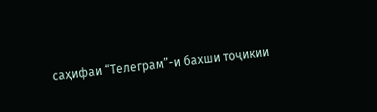саҳифаи “Телеграм”-и бахши тоҷикии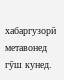хабаргузорӣ метавонед гӯш кунед.